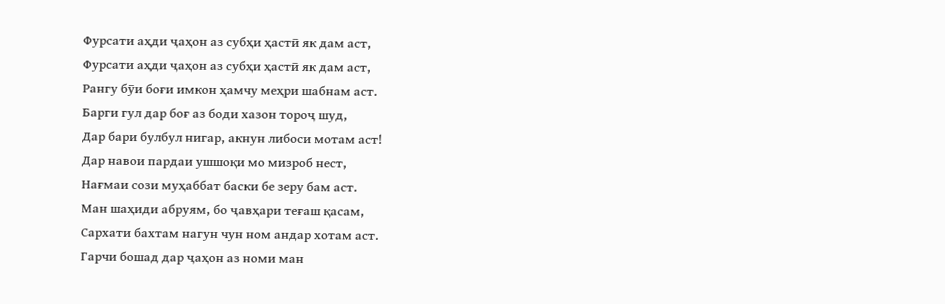Фурсати аҳди ҷаҳон аз субҳи ҳастӣ як дам аст,
Фурсати аҳди ҷаҳон аз субҳи ҳастӣ як дам аст,
Рангу бӯи боғи имкон ҳамчу меҳри шабнам аст.
Барги гул дар боғ аз боди хазон тороҷ шуд,
Дар бари булбул нигар, акнун либоси мотам аст!
Дар навои пардаи ушшоқи мо мизроб нест,
Нағмаи сози муҳаббат баски бе зеру бам аст.
Ман шаҳиди абруям, бо ҷавҳари теғаш қасам,
Сархати бахтам нагун чун ном андар хотам аст.
Гарчи бошад дар ҷаҳон аз номи ман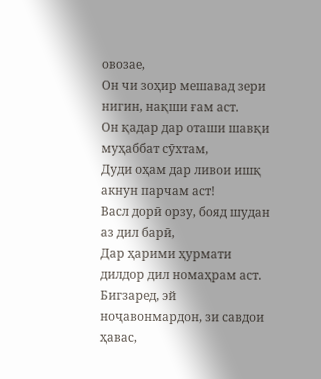овозае,
Он чи зоҳир мешавад зери нигин, нақши ғам аст.
Он қадар дар оташи шавқи муҳаббат сӯхтам,
Дуди оҳам дар ливои ишқ акнун парчам аст!
Васл дорӣ орзу, бояд шудан аз дил барӣ,
Дар ҳарими ҳурмати дилдор дил номаҳрам аст.
Бигзаред, эй ноҷавонмардон, зи савдои ҳавас,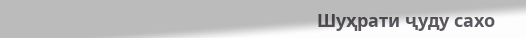Шуҳрати ҷуду сахо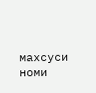махсуси номи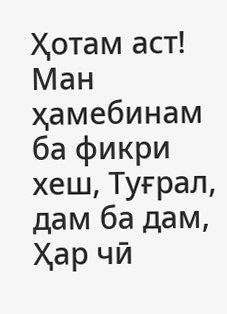Ҳотам аст!
Ман ҳамебинам ба фикри хеш, Туғрал, дам ба дам,
Ҳар чӣ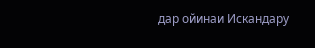дар ойинаи Искандару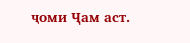ҷоми Ҷам аст.